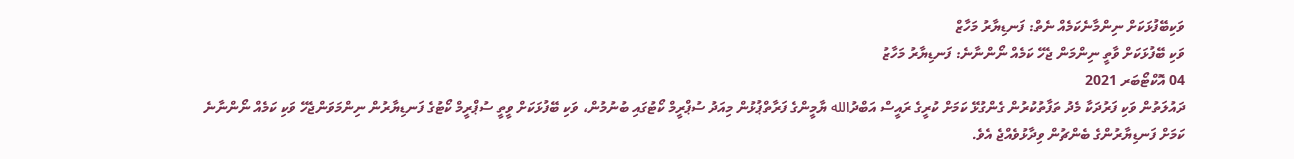ވަކިބޭފުޅަކަށް ނިންމާނެކަމެއް ނެތް: ފަނޑިޔާރު މަހާޒް
ވަކި ބޭފުޅަކަށް ވާތީ ނިންމަން ޖެހޭ ކަމެއް ނޯންނާނެ: ފަނޑިޔާރު މަހާޒު
04 އޮކްޓޯބަރ 2021
ދައުލަތުން ވަކި ފަރުދަކާ މެދު ތަފާތުކުރުން ގެންގުޅޭ ކަމަށް ކުރީގެ ރައީސް އަބްދުالله ޔާމީންގެ ފަރާތްޕުޅުން މިއަދު ސުޕްރީމް ކޯޓުގައި ބުނުމުން، ވަކި ބޭފުޅަކަށް ވީތީ ސުޕްރީމް ކޯޓުގެ ފަނޑިޔާރުން ނިންމަވަންޖެހޭ ވަކި ކަމެއް ނޯންނާނެ ކަމަށް ފަނޑިޔާރުންގެ ބެންޗުން ވިދާޅުވެއްޖެ އެވެ.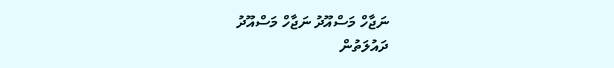ނަޖާހް މަސްއޫދު ނަޖާހް މަސްއޫދު
ދައުލަތުން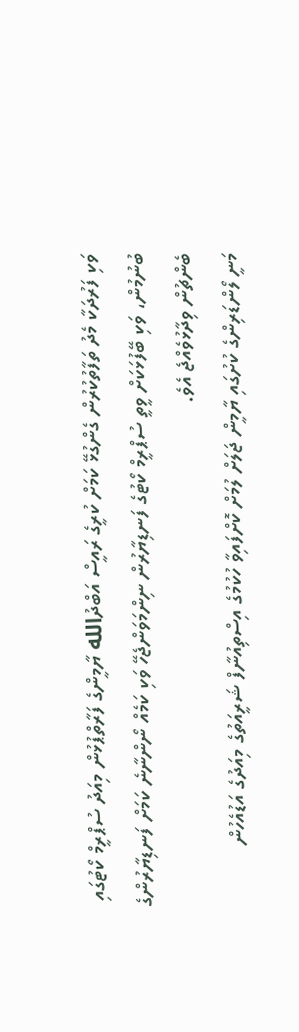ވަކި ފަރުދަކާ މެދު ތަފާތުކުރުން ގެންގުޅޭ ކަމަށް ކުރީގެ ރައީސް އަބްދުالله ޔާމީންގެ ފަރާތްޕުޅުން މިއަދު ސުޕްރީމް ކޯޓުގައި ބުނުމުން، ވަކި ބޭފުޅަކަށް ވީތީ ސުޕްރީމް ކޯޓުގެ ފަނޑިޔާރުން ނިންމަވަންޖެހޭ ވަކި ކަމެއް ނޯންނާނެ ކަމަށް ފަނޑިޔާރުންގެ ބެންޗުން ވިދާޅުވެއްޖެ އެވެ.
މަނީ ލޯންޑަރިންގެ ކުށުގައި ޔާމީން ޖަލަށް ލުމަށް ކޮށްފައިވާ ހުކުމުގެ އިސްތިއުނާފް ޝަރީއަތުގެ މިއަދުގެ އަޑުއެހުން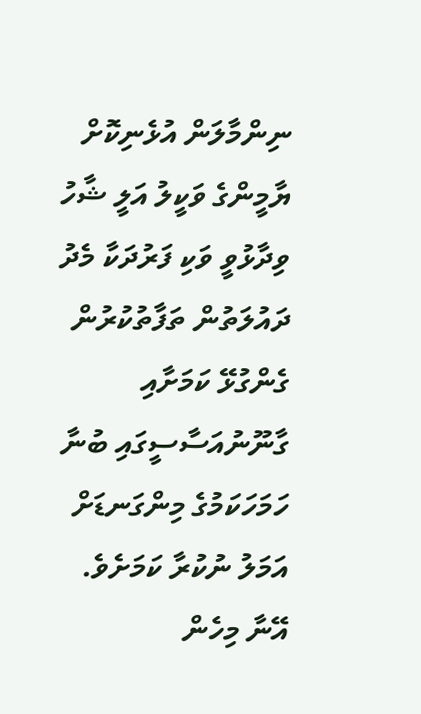ނިންމާލަން އުޅެނިކޮށް ޔާމީންގެ ވަކީލު އަލީ ޝާހު ވިދާޅުވީ ވަކި ފަރުދަކާ މެދު ދައުލަތުން ތަފާތުކުރުން ގެންގުޅޭ ކަމަށާއި ގާނޫނުއަސާސީގައި ބުނާ ހަމަހަކަމުގެ މިންގަނޑަށް އަމަލު ނުކުރާ ކަމަށެވެ.
އޭނާ މިހެން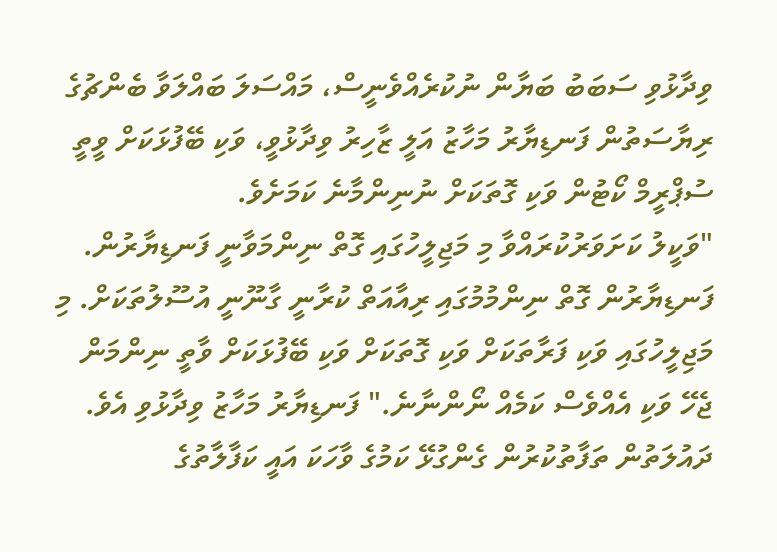ވިދާޅުވި ސަބަބު ބަޔާން ނުކުރެއްވެނީސް، މައްސަލަ ބައްލަވާ ބެންޗުގެ ރިޔާސަތުން ފަނޑިޔާރު މަހާޒު އަލީ ޒާހިރު ވިދާޅުވީ، ވަކި ބޭފުޅަކަށް ވީތީ ސުޕްރީމް ކޯޓުން ވަކި ގޮތަކަށް ނުނިންމާނެ ކަމަށެވެ.
"ވަކީލު ކަށަވަރުކުރައްވާ މި މަޖިލީހުގައި ގޮތް ނިންމަވާނީ ފަނޑިޔާރުން. ފަނޑިޔާރުން ގޮތް ނިންމުމުގައި ރިއާއަތް ކުރާނީ ގާނޫނީ އުސޫލުތަކަށް. މި މަޖިލީހުގައި ވަކި ފަރާތަކަށް ވަކި ގޮތަކަށް ވަކި ބޭފުޅަކަށް ވާތީ ނިންމަން ޖެހޭ ވަކި އެއްވެސް ކަމެއް ނޯންނާނެ." ފަނޑިޔާރު މަހާޒު ވިދާޅުވި އެވެ.
ދައުލަތުން ތަފާތުކުރުން ގެންގުޅޭ ކަމުގެ ވާހަކަ އައީ ކަފާލާތުގެ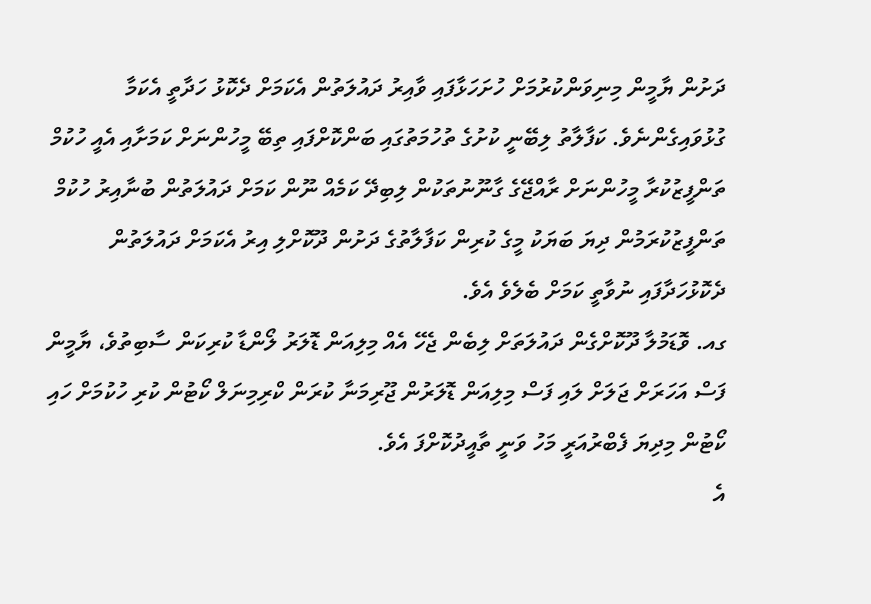ދަށުން ޔާމީން މިނިވަންކުރުމަށް ހުށަހަޅާފައި ވާއިރު ދައުލަތުން އެކަމަށް ދެކޮޅު ހަދާތީ އެކަމާ ގުޅުވައިގެންނެވެ. ކަފާލާތު ލިބޭނީ ކުށުގެ ތުހުމަތުގައި ބަންކޮށްފައި ތިބޭ މީހުންނަށް ކަމަށާއި އެއީ ހުކުމް ތަންފީޒުކުރާ މީހުންނަށް ރާއްޖޭގެ ގާނޫނުތަކުން ލިބިދޭ ކަމެއް ނޫން ކަމަށް ދައުލަތުން ބުނާއިރު ހުކުމް ތަންފީޒުކުރަމުން ދިޔަ ބަޔަކު މީގެ ކުރިން ކަފާލާތުގެ ދަށުން ދޫކޮށްލި އިރު އެކަމަށް ދައުލަތުން ދެކޮޅުހަދާފައި ނުވާތީ ކަމަށް ބެލެވެ އެވެ.
ގއ. ވޮޑަމުލާ ދޫކޮށްގެން ދައުލަތަށް ލިބެން ޖެހޭ އެއް މިލިއަން ޑޮލަރު ލޯންޑާ ކުރިކަން ސާބިތުވެ، ޔާމީން ފަސް އަހަރަށް ޖަލަށް ލައި ފަސް މިލިއަން ޑޮލަރުން ޖޫރިމަނާ ކުރަން ކްރިމިނަލް ކޯޓުން ކުރި ހުކުމަށް ހައި ކޯޓުން މިދިޔަ ފެބްރުއަރީ މަހު ވަނީ ތާއީދުކޮށްފަ އެވެ.
އެ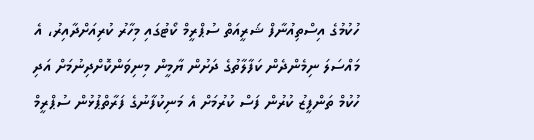ހުކުމުގެ އިސްތިއުނާފް ޝަރީއަތް ސުޕްރީމް ކޯޓުގައި މިހާރު ކުރިއަށްދާއިރު، އެ މައްސަލަ ނިމެންދެން ކަފާލާތުގެ ދަށުން ޔާމީން މިނިވަންކޮށްދިނުމަށް އަދި ހުކުމް ތަންފީޒު ކުރުން ފަސް ކުރުމަށް އެ މަނިކުފާނުގެ ފަރާތްޕުޅުން ސުޕްރީމް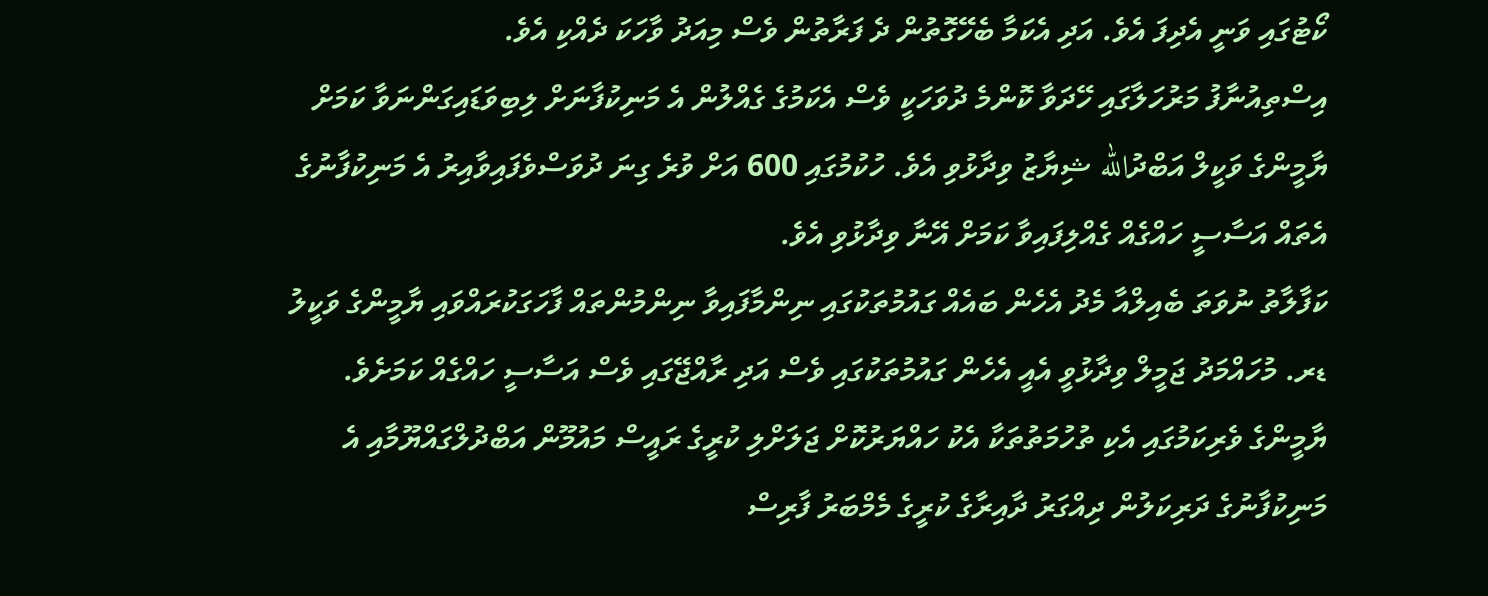ކޯޓުގައި ވަނީ އެދިފަ އެވެ. އަދި އެކަމާ ބެހޭގޮތުން ދެ ފަރާތުން ވެސް މިއަދު ވާހަކަ ދެއްކި އެވެ.
އިސްތިއުނާފު މަރުހަލާގައި ހޭދަވާ ކޮންމެ ދުވަހަކީ ވެސް އެކަމުގެ ގެއްލުން އެ މަނިކުފާނަށް ލިބިވަޑައިގަންނަވާ ކަމަށް ޔާމީންގެ ވަކީލް އަބްދުالله ޝިޔާޒު ވިދާޅުވި އެވެ. ހުކުމުގައި 600 އަށް ވުރެ ގިނަ ދުވަސްވެފައިވާއިރު އެ މަނިކުފާނުގެ އެތައް އަސާސީ ހައްގެއް ގެއްލިފައިވާ ކަމަށް އޭނާ ވިދާޅުވި އެވެ.
ކަފާލާތު ނުވަތަ ބެއިލްއާ މެދު އެހެން ބައެއް ގައުމުތަކުގައި ނިންމާފައިވާ ނިންމުންތައް ފާހަގަކުރައްވައި ޔާމީންގެ ވަކީލު ޑރ. މުހައްމަދު ޖަމީލް ވިދާޅުވީ އެއީ އެހެން ގައުމުތަކުގައި ވެސް އަދި ރާއްޖޭގައި ވެސް އަސާސީ ހައްގެއް ކަމަށެވެ.
ޔާމީންގެ ވެރިކަމުގައި އެކި ތުހުމަތުތަކާ އެކު ހައްޔަރުކޮށް ޖަލަށްލި ކުރީގެ ރައީސް މައުމޫން އަބްދުލްގައްޔޫމާއި އެ މަނިކުފާނުގެ ދަރިކަލުން ދިއްގަރު ދާއިރާގެ ކުރީގެ މެމްބަރު ފާރިސް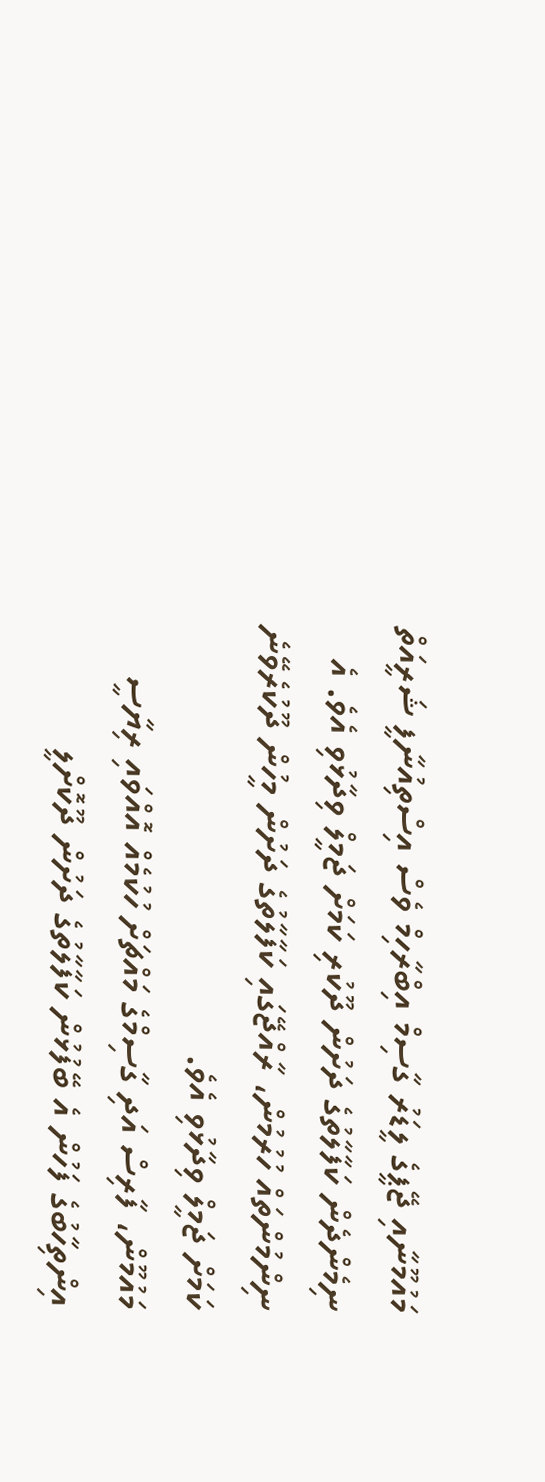މައުމޫނާއި ޖޭޕީގެ ލީޑަރު ގާސިމް އިބްރާހިމް ވެސް އިސްތިއުނާފީ ޝަރީއަތް ނިމެންދެން ކަފާލާތުގެ ދަށުން ދޫކުރި ކަމަށް ޖަމީލް ވިދާޅުވި އެވެ. އެ ނިންމުންތައް ހުރުމުން، ރާއްޖޭގައި ކަފާލާތުގެ ދަށުން މީހުން ދޫކުރެވޭނެ ކަމަށް ޖަމީލް ވިދާޅުވި އެވެ.
މައުމޫން، ފާރިސް އަދި ގާސިމްގެ މައްޗަށް ހުކުމެއް އޮއްވައި ރިޔާސީ އިންތިހާބުގެ ފަހުން އެ ބޭފުޅުން ކަފާލާތުގެ ދަށުން ދޫކޮށްލީ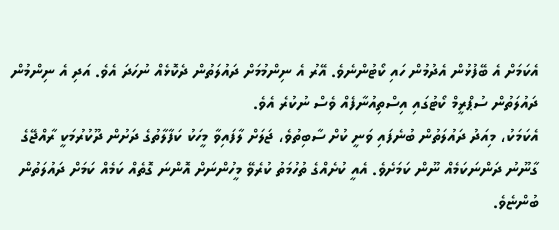އެކަމަށް އެ ބޭފުޅުން އެދުމުން ހައި ކޯޓުންނެވެ. އޭރު އެ ނިންމުމަށް ދައުލަތުން ދެކޮޅެއް ނުހަދަ އެވެ. އަދި އެ ނިންމުން ދައުލަތުން ސުޕްރީމް ކޯޓުގައި އިސްތިއުނާފެއް ވެސް ނުކުރެ އެވެ.
އެކަމަކު، މިއަދު ދައުލަތުން ބުނެފައި ވަނީ ކުށް ސާބިތުވެ، ޖަލަށް ލާފައިވާ މީހަކު ކަފާލާތުގެ ދަށުން ދޫކުރުމަކީ ރާއްޖޭގެ ގާނޫނު ދަންނަކަމެއް ނޫން ކަމަށެވެ. އެއީ ކުށެއްގެ ތުހުމަތު ކުރެވޭ މީހުންނަށް އޮންނަ ގޮތެއް ކަމެއް ކަމަށް ދައުލަތުން ބުންޏެވެ.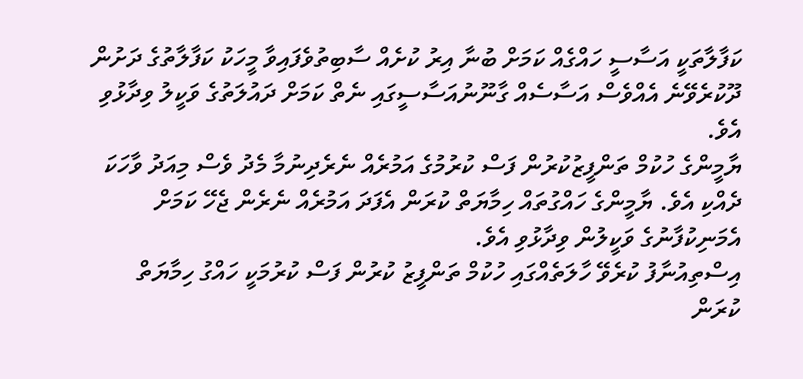ކަފާލާތަކީ އަސާސީ ހައްގެއް ކަމަށް ބުނާ އިރު ކުށެއް ސާބިތުވެފައިވާ މީހަކު ކަފާލާތުގެ ދަށުން ދޫކުރެވޭނެ އެއްވެސް އަސާސެއް ގާނޫނުއަސާސީގައި ނެތް ކަމަށް ދައުލަތުގެ ވަކީލު ވިދާޅުވި އެވެ.
ޔާމީންގެ ހުކުމް ތަންފީޒުކުރުން ފަސް ކުރުމުގެ އަމުރެއް ނެރެދިނުމާ މެދު ވެސް މިއަދު ވާހަކަ ދެއްކި އެވެ. ޔާމީންގެ ހައްގުތައް ހިމާޔަތް ކުރަން އެފަދަ އަމުރެއް ނެރެން ޖެހޭ ކަމަށް އެމަނިކުފާނުގެ ވަކީލުން ވިދާޅުވި އެވެ.
އިސްތިއުނާފު ކުރެވޭ ހާލަތެއްގައި ހުކުމް ތަންފީޒު ކުރުން ފަސް ކުރުމަކީ ހައްގު ހިމާޔަތް ކުރަން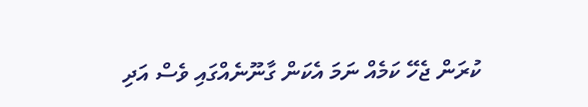ކުރަން ޖެހޭ ކަމެއް ނަމަ އެކަން ގާނޫނެއްގައި ވެސް އަދި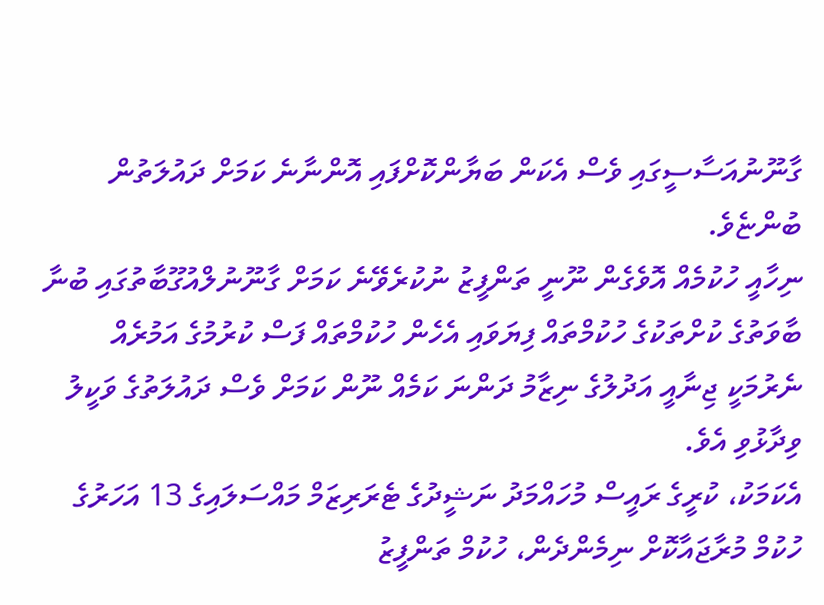ގާނޫނުއަސާސީގައި ވެސް އެކަން ބަޔާންކޮށްފައި އޮންނާނެ ކަމަށް ދައުލަތުން ބުންޏެވެ.
ނިހާއީ ހުކުމެއް އޮވެގެން ނޫނީ ތަންފީޒު ނުކުރެވޭނެ ކަމަށް ގާނޫނުލްއުގޫބާތުގައި ބުނާ ބާވަތުގެ ކުށްތަކުގެ ހުކުމްތައް ފިޔަވައި އެހެން ހުކުމްތައް ފަސް ކުރުމުގެ އަމުރެއް ނެރުމަކީ ޖިނާއީ އަދުލުގެ ނިޒާމު ދަންނަ ކަމެއް ނޫން ކަމަށް ވެސް ދައުލަތުގެ ވަކީލު ވިދާޅުވި އެވެ.
އެކަމަކު، ކުރީގެ ރައީސް މުހައްމަދު ނަޝީދުގެ ޓެރަރިޒަމް މައްސަލައިގެ 13 އަހަރުގެ ހުކުމް މުރާޖައާކޮށް ނިމެންދެން، ހުކުމް ތަންފީޒު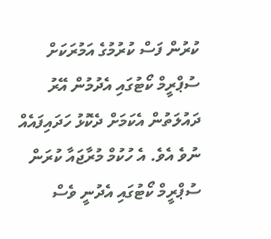ކުރުން ފަސް ކުރުމުގެ އަމުރަކަށް ސުޕްރީމް ކޯޓުގައި އެދުމުން އޭރު ދައުލަތުން އެކަމަށް ދެކޮޅު ހަދައިފައެއް ނުވެ އެވެ. އެ ހުކުމް މުރާޖައާ ކުރަން ސުޕްރީމް ކޯޓުގައި އެދުނީ ވެސް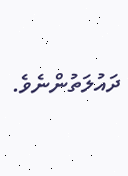ދައުލަތުންނެވެ.